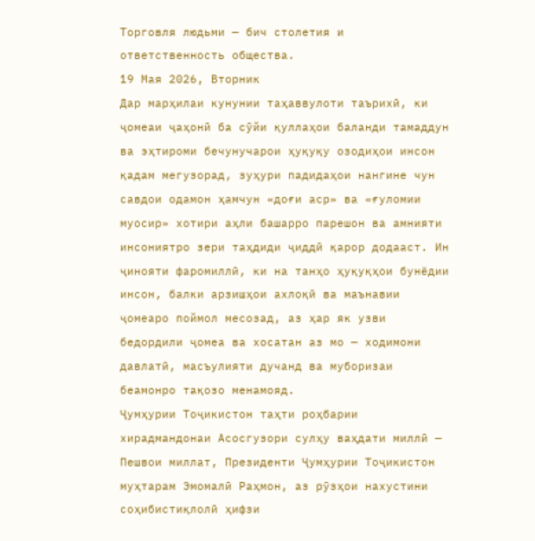Торговля людьми — бич столетия и ответственность общества.
19 Мая 2026, Вторник
Дар марҳилаи кунунии таҳаввулоти таърихӣ, ки ҷомеаи ҷаҳонӣ ба сӯйи қуллаҳои баланди тамаддун ва эҳтироми бечунучарои ҳуқуқу озодиҳои инсон қадам мегузорад, зуҳури падидаҳои нангине чун савдои одамон ҳамчун «доғи аср» ва «ғуломии муосир» хотири аҳли башарро парешон ва амнияти инсониятро зери таҳдиди ҷиддӣ қарор додааст. Ин ҷинояти фаромиллӣ, ки на танҳо ҳуқуқҳои бунёдии инсон, балки арзишҳои ахлоқӣ ва маънавии ҷомеаро поймол месозад, аз ҳар як узви бедордили ҷомеа ва хосатан аз мо — ходимони давлатӣ, масъулияти дучанд ва муборизаи беамонро тақозо менамояд.
Ҷумҳурии Тоҷикистон таҳти роҳбарии хирадмандонаи Асосгузори сулҳу ваҳдати миллӣ — Пешвои миллат, Президенти Ҷумҳурии Тоҷикистон муҳтарам Эмомалӣ Раҳмон, аз рӯзҳои нахустини соҳибистиқлолӣ ҳифзи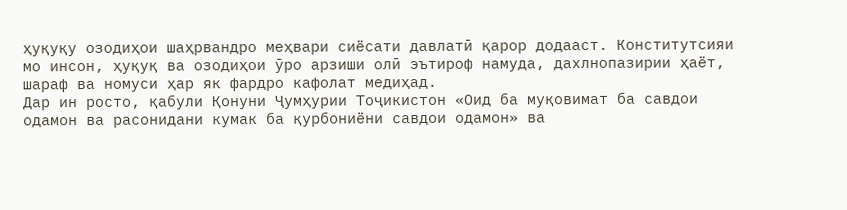ҳуқуқу озодиҳои шаҳрвандро меҳвари сиёсати давлатӣ қарор додааст. Конститутсияи мо инсон, ҳуқуқ ва озодиҳои ӯро арзиши олӣ эътироф намуда, дахлнопазирии ҳаёт, шараф ва номуси ҳар як фардро кафолат медиҳад.
Дар ин росто, қабули Қонуни Ҷумҳурии Тоҷикистон «Оид ба муқовимат ба савдои одамон ва расонидани кумак ба қурбониёни савдои одамон» ва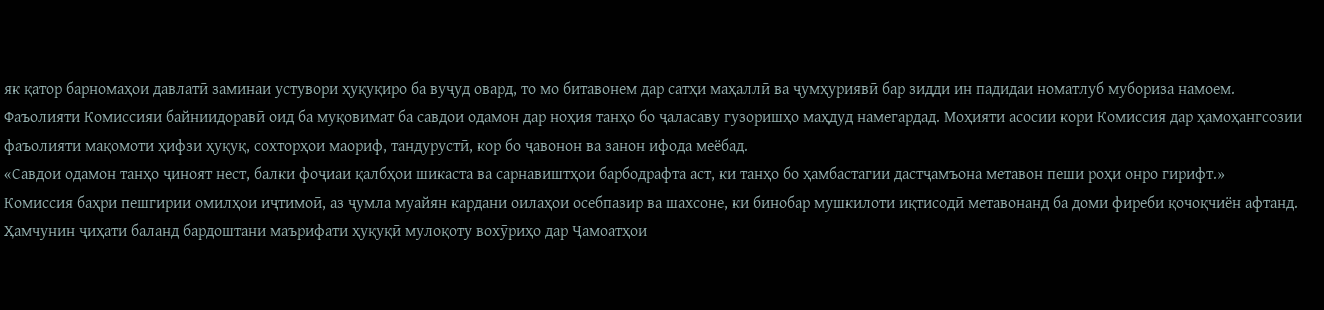як қатор барномаҳои давлатӣ заминаи устувори ҳуқуқиро ба вуҷуд овард, то мо битавонем дар сатҳи маҳаллӣ ва ҷумҳуриявӣ бар зидди ин падидаи номатлуб мубориза намоем.
Фаъолияти Комиссияи байниидоравӣ оид ба муқовимат ба савдои одамон дар ноҳия танҳо бо ҷаласаву гузоришҳо маҳдуд намегардад. Моҳияти асосии кори Комиссия дар ҳамоҳангсозии фаъолияти мақомоти ҳифзи ҳуқуқ, сохторҳои маориф, тандурустӣ, кор бо ҷавонон ва занон ифода меёбад.
«Савдои одамон танҳо ҷиноят нест, балки фоҷиаи қалбҳои шикаста ва сарнавиштҳои барбодрафта аст, ки танҳо бо ҳамбастагии дастҷамъона метавон пеши роҳи онро гирифт.»
Комиссия баҳри пешгирии омилҳои иҷтимоӣ, аз ҷумла муайян кардани оилаҳои осебпазир ва шахсоне, ки бинобар мушкилоти иқтисодӣ метавонанд ба доми фиреби қочоқчиён афтанд. Ҳамчунин ҷиҳати баланд бардоштани маърифати ҳуқуқӣ мулоқоту вохӯриҳо дар Ҷамоатҳои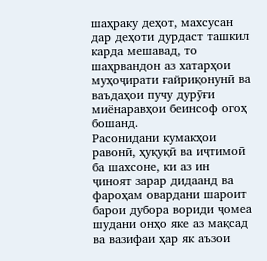шаҳраку деҳот, махсусан дар деҳоти дурдаст ташкил карда мешавад, то шаҳрвандон аз хатарҳои муҳоҷирати ғайриқонунӣ ва ваъдаҳои пучу дурӯғи миёнаравҳои беинсоф огоҳ бошанд.
Расонидани кумакҳои равонӣ, ҳуқуқӣ ва иҷтимоӣ ба шахсоне, ки аз ин ҷиноят зарар дидаанд ва фароҳам овардани шароит барои дубора вориди ҷомеа шудани онҳо яке аз мақсад ва вазифаи ҳар як аъзои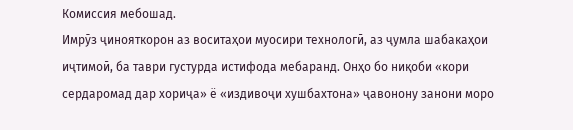Комиссия мебошад.
Имрӯз ҷинояткорон аз воситаҳои муосири технологӣ, аз ҷумла шабакаҳои иҷтимоӣ, ба таври густурда истифода мебаранд. Онҳо бо ниқоби «кори сердаромад дар хориҷа» ё «издивоҷи хушбахтона» ҷавонону занони моро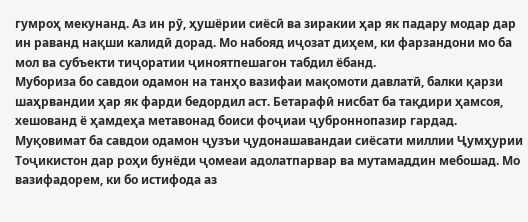гумроҳ мекунанд. Аз ин рӯ, ҳушёрии сиёсӣ ва зиракии ҳар як падару модар дар ин раванд нақши калидӣ дорад. Мо набояд иҷозат диҳем, ки фарзандони мо ба мол ва субъекти тиҷоратии ҷиноятпешагон табдил ёбанд.
Мубориза бо савдои одамон на танҳо вазифаи мақомоти давлатӣ, балки қарзи шаҳрвандии ҳар як фарди бедордил аст. Бетарафӣ нисбат ба тақдири ҳамсоя, хешованд ё ҳамдеҳа метавонад боиси фоҷиаи ҷуброннопазир гардад.
Муқовимат ба савдои одамон ҷузъи ҷудонашавандаи сиёсати миллии Ҷумҳурии Тоҷикистон дар роҳи бунёди ҷомеаи адолатпарвар ва мутамаддин мебошад. Мо вазифадорем, ки бо истифода аз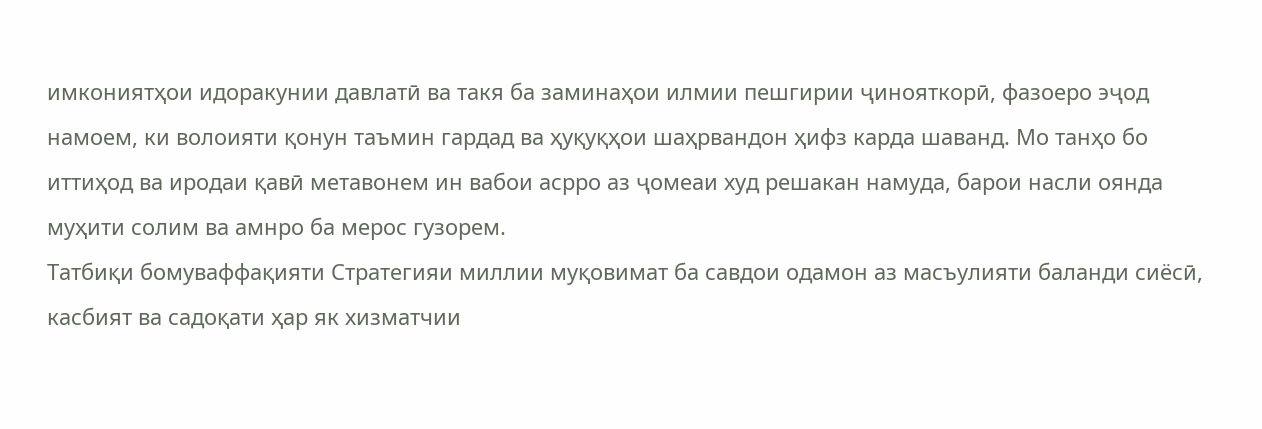имкониятҳои идоракунии давлатӣ ва такя ба заминаҳои илмии пешгирии ҷинояткорӣ, фазоеро эҷод намоем, ки волоияти қонун таъмин гардад ва ҳуқуқҳои шаҳрвандон ҳифз карда шаванд. Мо танҳо бо иттиҳод ва иродаи қавӣ метавонем ин вабои асрро аз ҷомеаи худ решакан намуда, барои насли оянда муҳити солим ва амнро ба мерос гузорем.
Татбиқи бомуваффақияти Стратегияи миллии муқовимат ба савдои одамон аз масъулияти баланди сиёсӣ, касбият ва садоқати ҳар як хизматчии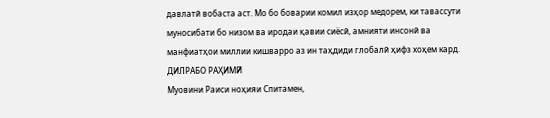давлатӣ вобаста аст. Мо бо боварии комил изҳор медорем, ки тавассути муносибати бо низом ва иродаи қавии сиёсӣ, амнияти инсонӣ ва манфиатҳои миллии кишварро аз ин таҳдиди глобалӣ ҳифз хоҳем кард.
ДИЛРАБО РАҲИМӢ
Муовини Раиси ноҳияи Спитамен,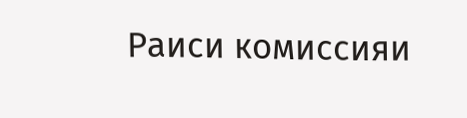Раиси комиссияи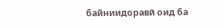байниидоравӣ оид ба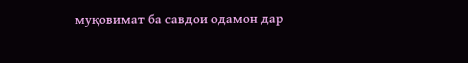муқовимат ба савдои одамон дар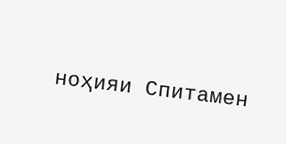ноҳияи Спитамен